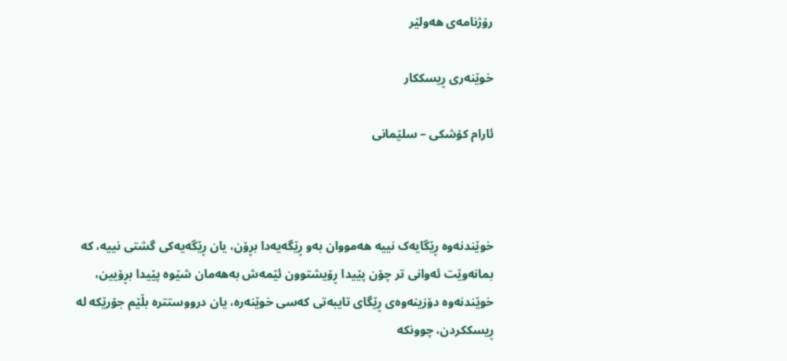رۆژنامەی ھەولێر

خوێنەری ڕیسککار

ئارام كۆشكی – سلێمانی



خوێندنەوە ڕێگایەک نییە هەمووان بەو ڕێگەیەدا بڕۆن، یان ڕێگەیەکی گشتی نییە، کە بمانەوێت ئەوانی تر چۆن پێیدا ڕۆیشتوون ئێمەش بەهەمان شێوە پێیدا بڕۆیین، خوێندنەوە دۆزینەوەی ڕێگای تایبەتی کەسی خوێنەرە، یان درووستترە بڵێم جۆرێکە لە ڕیسککردن، چوونکە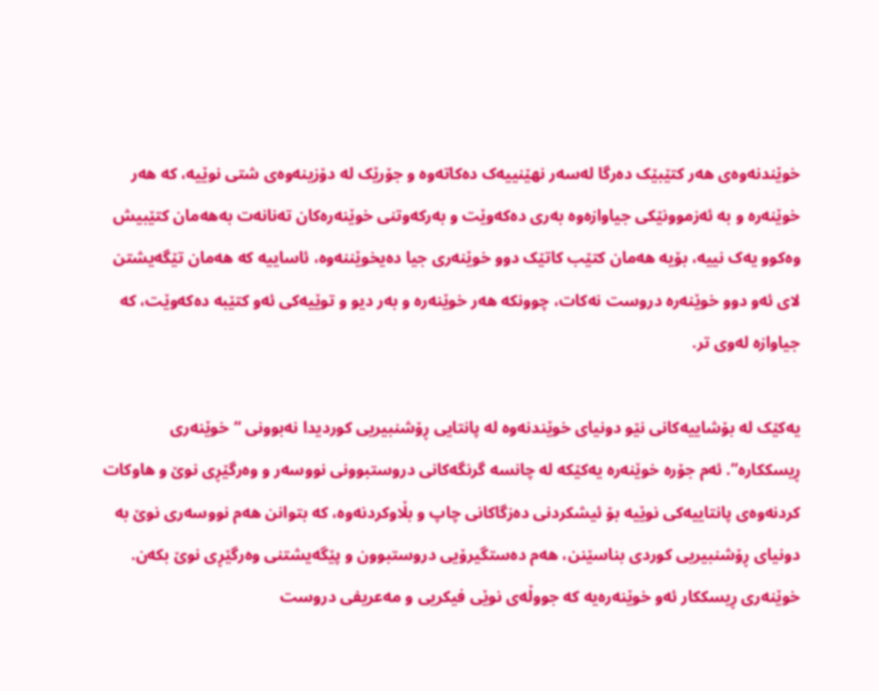خوێندنەوەی هەر کتێبێک دەرگا لەسەر نهێنییەک دەکاتەوە و جۆرێک لە دۆزینەوەی شتی نوێیە، کە هەر خوێنەرە و بە ئەزموونێکی جیاوازەوە بەری دەکەوێت و بەرکەوتنی خوێنەرەکان تەنانەت بەهەمان کتێبیش وەکوو یەک نییە، بۆیە هەمان کتێب کاتێک دوو خوێنەری جیا دەیخوێننەوە، ئاساییە کە هەمان تێگەیشتن لای ئەو دوو خوێنەرە دروست نەکات، چوونکە هەر خوێنەرە و بەر دیو و توێیەکی ئەو کتێبە دەکەوێت، کە جیاوازە لەوی تر.

یەکێک لە بۆشاییەکانی نێو دونیای خوێندنەوە لە پانتایی ڕۆشنبیریی کوردیدا نەبوونی “خوێنەری ڕیسککارە”. ئەم جۆرە خوێنەرە یەکێکە لە چانسە گرنگەکانی دروستبوونی نووسەر و وەرگێڕی نوێ و هاوکات کردنەوەی پانتاییەکی نوێیە بۆ ئیشکردنی دەزگاکانی چاپ و بڵاوکردنەوە، کە بتوانن هەم نووسەری نوێ بە دونیای ڕۆشنبیریی کوردی بناسێنن، هەم دەستگیرۆیی دروستبوون و پێگەیشتنی وەرگێڕی نوێ بکەن. خوێنەری ڕیسککار ئەو خوێنەرەیە کە جووڵەی نوێی فیکریی و مەعریفی دروست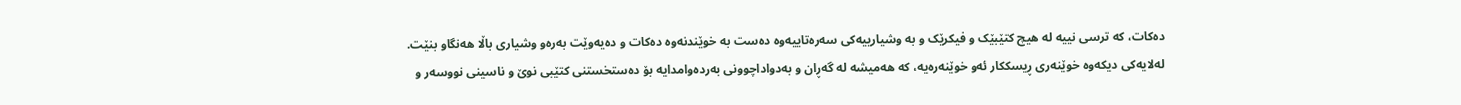دەکات، کە ترسی نییە لە هیچ کتێبێک و فیکرێک و بە وشیارییەکی سەرەتاییەوە دەست بە خوێندنەوە دەکات و دەیەوێت بەرەو وشیاری باڵا هەنگاو بنێت.
لەلایەکی دیکەوە خوێنەری ڕیسککار ئەو خوێنەرەیە، کە هەمیشە لە گەڕان و بەدواداچوونی بەردەوامدایە بۆ دەستخستنی کتێبی نوێ و ناسینی نووسەر و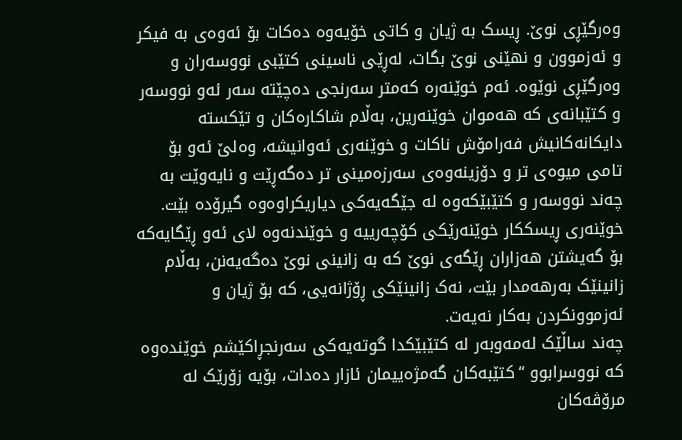وەرگێڕی نوێ. ڕیسک بە ژیان و کاتی خۆیەوە دەکات بۆ ئەوەی بە فیکر و ئەزموون و نهێنی نوێ بگات، لەڕێی ناسینی کتێبی نووسەران و وەرگێڕی نوێوە. ئەم خوێنەرە کەمتر سەرنجی دەچێتە سەر ئەو نووسەر و کتێبانەی کە هەموان خوێنەرین، بەڵام شاکارەکان و تێکستە دایکانەکانیش فەرامۆش ناکات و خوێنەری ئەوانیشە، وەلێ ئەو بۆ تامی میوەی تر و دۆزینەوەی سەرزەمینی تر دەگەڕێت و نایەوێت بە چەند نووسەر و کتێبێکەوە لە جێگەیەکی دیاریکراوەوە گیرۆدە بێت. خوێنەری ڕیسککار خوێنەرێکی کۆچەرییە و خوێندنەوە لای ئەو ڕێگایەکە بۆ گەیشتن هەزاران ڕێگەی نوێ کە بە زانینی نوێ دەگەیەنن، بەڵام زانینێک بەرهەمدار بێت، نەک زانینێکی ڕۆژانەیی، کە بۆ ژیان و ئەزموونکردن بەکار نەیەت.
چەند ساڵێک لەمەوبەر لە کتێبێکدا گوتەیەکی سەرنجڕاکێشم خوێندەوە کە نووسرابوو “کتێبەکان گەمژەییمان ئازار دەدات، بۆیە زۆرێک لە مرۆڤەکان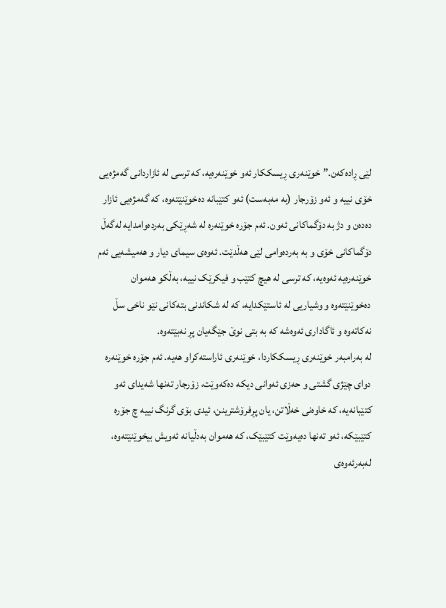لێی ڕادەکەن.” خوێنەری ڕیسککار ئەو خوێنەرەیە، کە ترسی لە ئازاردانی گەمژەیی خۆی نییە و ئەو زۆرجار (بە مەبەست) ئەو کتێبانە دەخوێنێتەوە، کە گەمژەیی ئازار دەدەن و دژ بە دۆگماکانی ئەون. ئەم جۆرە خوێنەرە لە شەڕێکی بەردەوامدایە لەگەڵ دۆگماکانی خۆی و بە بەردەوامی لێی هەڵدێت. ئەوەی سیمای دیار و هەمیشەیی ئەم خوێنەرەیە ئەوەیە، کە ترسی لە هیچ کتێب و فیکرێک نییە، بەڵکو هەموان دەخوێنێتەوە و وشیاریی لە ئاستێکدایە، کە لە شکاندنی بتەکانی نێو ناخی سڵ نەکاتەوە و ئاگاداری ئەوەشە کە بە بتی نوێ جێگەیان پڕ نەبێتەوە.
لە بەرامبەر خوێنەری ڕیسککاردا، خوێنەری ئاراستەکراو هەیە. ئەم جۆرە خوێنەرە دوای چێژی گشتی و حەزی ئەوانی دیکە دەکەوێت، زۆرجار تەنها شەیدای ئەو کتێبانەیە، کە خاوەنی خەڵاتن، یان پڕفرۆشترینن، ئیدی بۆی گرنگ نییە چ جۆرە کتێبێکە، ئەو تەنها دەیەوێت کتێبێک، کە هەموان بەدڵیانە ئەویش بیخوێنێتەوە، لەبەرئەوەی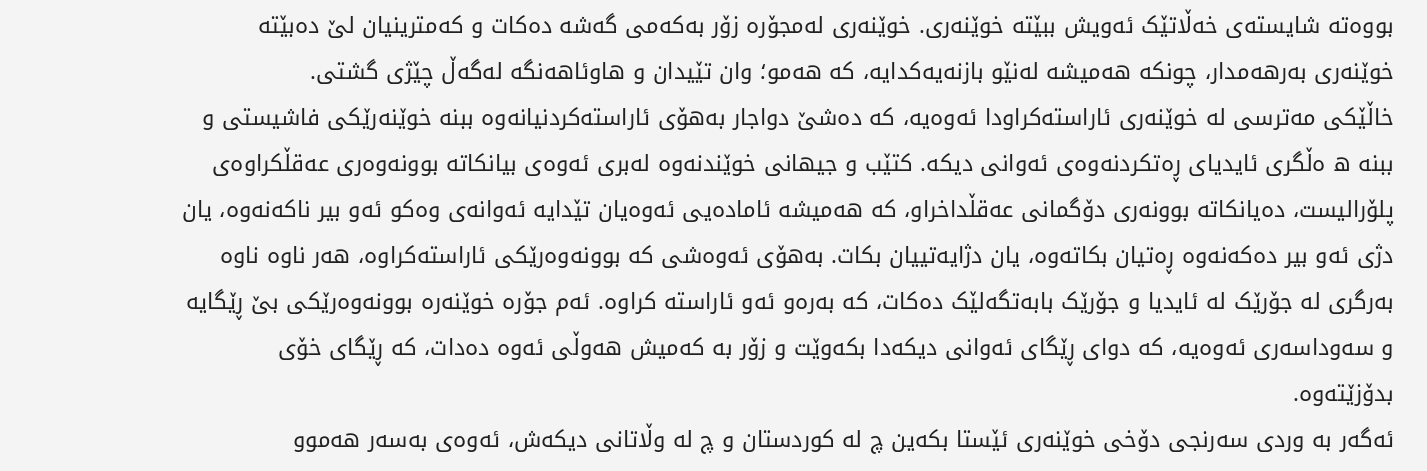بووەتە شایستەی خەڵاتێک ئەویش ببێتە خوێنەری. خوێنەری لەمجۆرە زۆر بەکەمی گەشە دەکات و کەمترینیان لێ دەبێتە خوێنەری بەرهەمدار، چونکە هەمیشە لەنێو بازنەیەکدایە، کە هەمو؛ وان تێیدان و هاوئاهەنگە لەگەڵ چێژی گشتی.
خاڵێکی مەترسی لە خوێنەری ئاراستەکراودا ئەوەیە، کە دەشێ دواجار بەهۆی ئاراستەکردنیانەوە ببنە خوێنەرێکی فاشیستی و ببنە ه ەڵگری ئایدیای ڕەتکردنەوەی ئەوانی دیکە. کتێب و جیهانی خوێندنەوە لەبری ئەوەی بیانکاتە بوونەوەری عەقڵکراوەی پلۆرالیست، دەیانکاتە بوونەری دۆگمانی عەقڵداخراو، کە هەمیشە ئامادەیی ئەوەیان تێدایە ئەوانەی وەکو ئەو بیر ناکەنەوە، یان دژی ئەو بیر دەکەنەوە ڕەتیان بکاتەوە، یان دژایەتییان بکات. بەهۆی ئەوەشی کە بوونەوەرێکی ئاراستەکراوە، هەر ناوە ناوە بەرگری لە جۆرێک لە ئایدیا و جۆرێک بابەتگەلێک دەکات، کە بەرەو ئەو ئاراستە کراوە. ئەم جۆرە خوێنەرە بوونەوەرێکی بێ ڕێگایە و سەوداسەری ئەوەیە، کە دوای ڕێگای ئەوانی دیکەدا بکەوێت و زۆر بە کەمیش هەوڵی ئەوە دەدات، کە ڕێگای خۆی بدۆزێتەوە.
ئەگەر بە وردی سەرنجی دۆخی خوێنەری ئێستا بکەین چ لە کوردستان و چ لە وڵاتانی دیکەش، ئەوەی بەسەر هەموو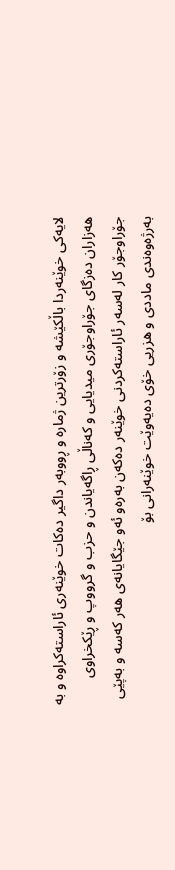لایەکی خوێنەردا باڵکێشە و زۆرترین ژمارە و ڕووبەر داگیر دەکات خوێنەری ئاراستەکراوە و بە هەزاران دەزگای جۆراوجۆری میدیایی و کەناڵی ڕاگەیاندن و حزب و گرووپ و ڕێکخراوی جۆراوجۆر کار لەسەر ئاراستەکردنی خوێنەر دەکەن بەرەو ئەو جێگایانەی هەر کەسە و بەپێی بەرژەوەندی ماددی و هزریی خۆی دەیەوێت خوێنەرانی بۆ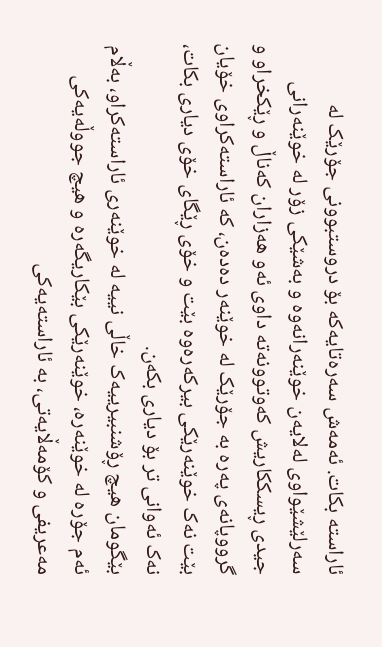ئاراستە بکات. ئەمەش سەرەتایەکە بۆ دروستبوونی جۆرێک لە سەرلێشێواوی لەلایەن خوێنەرانەوە و بەشێکی زۆر لە خوێنەرانی جیدی ڕیسککاریش کەوتوونەتە داوی ئەو هەزاران کەناڵ و ڕێکخراو و گرووپانەی پەرە بە جۆرێک لە خوێنەر دەدەن، کە ئاراستەکراوی خۆیان بێت نەک خوێنەرێکی بیرکەرەوە بێت و خۆی ڕێگای خۆی دیاری بکات، نەک ئەوانی تر بۆ دیاری بکەن.
بێگومان هیچ ڕۆشنبیرییەک خاڵی نییە لە خوێنەری ئاراستەکراو، بەڵام ئەم جۆرە لە خوێنەرە، خوێنەرێکی بێکاریگەرە و هیچ جووڵەیەکی مەعریفی و کۆمەڵایەتی، بە ئاراستەیەکی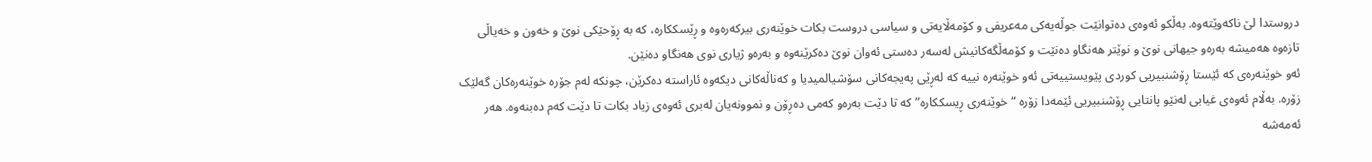دروستدا لێ ناکەوێتەوە. بەڵکو ئەوەی دەتوانێت جوڵەیەکی مەعریفی و کۆمەڵایەتی و سیاسی دروست بکات خوێنەری بیرکەرەوە و ڕێسککارە، کە بە ڕۆحێکی نوێ و خەون و خەیاڵی تازەوە هەمیشە بەرەو جیهانی نوێ و نوێتر هەنگاو دەنێت و کۆمەڵگەکانیش لەسەر دەستی ئەوان نوێ دەکرێنەوە و بەرەو ژیاری نوی هەنگاو دەنێن.
ئەو خوێنەرەی کە ئێستا ڕۆشنبیریی کوردی پێویستییەتی ئەو خوێنەرە نییە کە لەڕێی پەیجەکانی سۆشیالمیدیا و کەناڵەکانی دیکەوە ئاراستە دەکرێن، چونکە لەم جۆرە خوێنەرەکان گەلێک زۆرە. بەڵام ئەوەی غیابی لەنێو پانتایی ڕۆشنبیریی ئێمەدا زۆرە “خوێنەری ڕیسککارە” کە تا دێت بەرەو کەمی دەڕۆن و نموونەیان لەبری ئەوەی زیاد بکات تا دێت کەم دەبنەوە. هەر ئەمەشە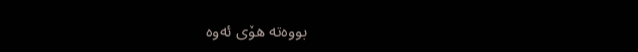بووەتە هۆی ئەوە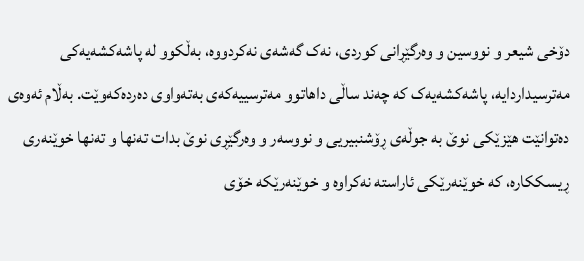دۆخی شیعر و نووسین و وەرگێڕانی کوردی، نەک گەشەی نەکردووە، بەڵکوو لە پاشەکشەیەکی مەترسیداردایە، پاشەکشەیەک کە چەند ساڵی داهاتوو مەترسییەکەی بەتەواوی دەردەکەوێت. بەڵام ئەوەی دەتوانێت هێزێکی نوێ بە جوڵەی ڕۆشنبیریی و نووسەر و وەرگێڕی نوێ بدات تەنها و تەنها خوێنەری ڕیسککارە، کە خوێنەرێکی ئاراستە نەکراوە و خوێنەرێکە خۆی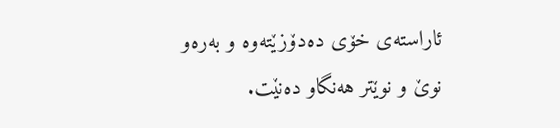ئاراستەی خۆی دەدۆزێتەوە و بەرەو نوێ و نوێتر هەنگاو دەنێت.